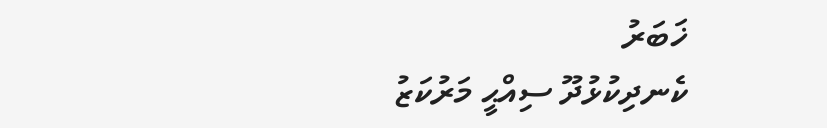ޚަބަރު
ކެނދިކުޅުދޫ ސިއްޙީ މަރުކަޒު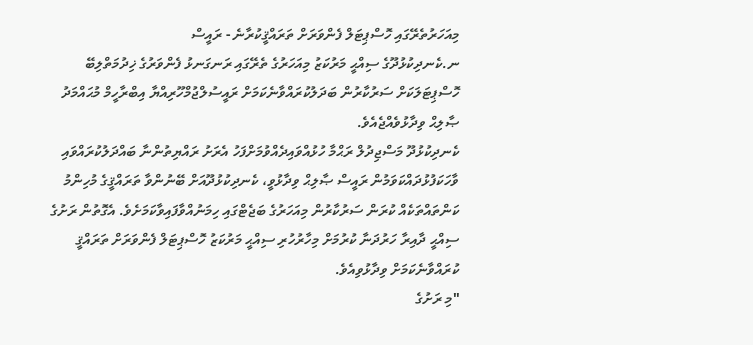މިއަހަރުތެރޭގައި ހޮސްޕިޓަލް ފެންވަރަށް ތަރައްޤީކުރާނެ - ރައީސް
ނ.ކެނދިކުޅުދޫގެ ސިއްޙީ މަރުކަޒު މިއަހަރުގެ ތެރޭގައި ރަނގަނޅު ފެންވަރުގެ ޚިދުމަތްލިބޭ ހޮސްޕިޓަލަކަށް ސަރުކާރުން ބަދަލުކުރައްވާނެކަމަށް ރައީސުލްޖުމްހޫރިއްޔާ އިބްރާހީމް މުޙައްމަދު ޞާލިޙް ވިދާޅުވެއްޖެއެވެ.
ކެނދިކުޅުދޫ މަސްޖިދުލް ރަޙްމާ ހުޅުއްވައިދެއްވުމަށްފަހު އެރަށު ރައްޔިތުންނާ ބައްދަލުކުރައްވައި ވާހަކަފުޅުދައްކަވަމުން ރައީސް ޞާލިޙް ވިދާޅުވީ، ކެނދިކުޅުދޫއަށް ބޭނުންވާ ތަރައްޤީގެ މުހިންމު ކަންތައްތަކެއް ކުރަން ސަރުކާރުން މިއަހަރުގެ ބަޖެޓްގައި ހިމަނުއްވާފައިވާކަމަށެވެ. އެގޮތުން ރަށުގެ ސިއްޙީ ދާއިރާ ހަރުދަނާ ކުރުމަށް މިހާރުހުރި ސިއްޙީ މަރުކަޒު ހޮސްޕިޓަލް ފެންވަރަށް ތަރައްޤީ ކުރައްވާނެކަމަށް ވިދާޅުވިއެވެ.
"މި ރަށުގެ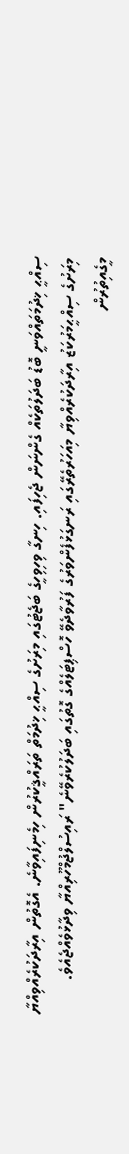ސިއްޙީ ޚިދުމަތައްވަނީ ބޮޑު ބަދަލުތަކެއް ގެންނަން ޖެހިފައި. ހިނގާ ވިހިވިހީގެ ބަޖެޓުގައި މިރަށުގެ ސިއްޙީ ޚިދުމަތް ތަރައްޤީކުރުން ހިމެނިފައިވާނެ. އެގޮތުން އިރާދަކުރެއްވިއްޔާ މިރަށުގެ ސިއްޙީމަރުކަޒު އިރާދަކުރެއްވިޔާ މިއަހަރުތެރޭގައި ރަނގަޅުފެންވަރުގެ ފަރުވާދެވޭ ހޮސްޕިޓަލެއްގެ ގޮތުގައި ބަދަލުކުރެވޭނެ" ރައިސުލްޖުމްހޫރިއްޔާ ވިދާޅުވެއްޖެއެވެ.
މީގެއިތުރުން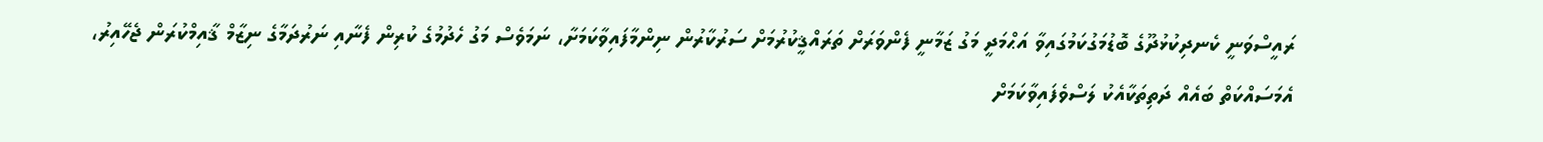ރައީސްވަނީ ކެނދިކުޅުދޫގެ ބޮޑުމަގުކަމުގައިވާ އަޙްމަދީ މަގު ޒަމާނީ ފެންވަރަށް ތަރައްޤީކުރުމަށް ސަރުކާރުން ނިންމާފައިވާކަމަށާ، ނަމަވެސް މަގު ހެދުމުގެ ކުރިން ފެނާއި ނަރުދަމާގެ ނިޒާމް ޤާއިމްކުރަން ޖެހޭއިރު، އެމަސައްކަތް ބައެއް ދަތިތަކާއެކު ލަސްވެފައިވާކަމަށް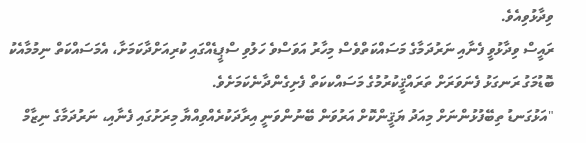ވިދާޅުވިއެވެ.
ރައީސް ވިދާޅުވީ ފެނާއި ނަރުދަމާގެ މަސައްކަތްވެސް މިހާރު އަވަސްވެ ހަލުވި ސްޕީޑެއްގައި ކުރިއަށްދާކަމަށާ، އެމަސައްކަތް ނިމުމާއެކު ބޮޑުމަގު ރަނގަޅު ފެނަވަރަށް ތަރައްޤީކުރުމުގެ މަސައްކކަތް ފެށިގެންދާނެކަމަށެވެ.
"އަޅުގަނޑު ތިބޭފުޅުންނަށް މިއަދު ޔަޤީންކޮށް އަރުވަން ބޭނުންވަނީ އިރާދަކުރެއްވިއްޔާ މިރަށުގައި ފެނާއި، ނަރުދަމާގެ ނިޒާމް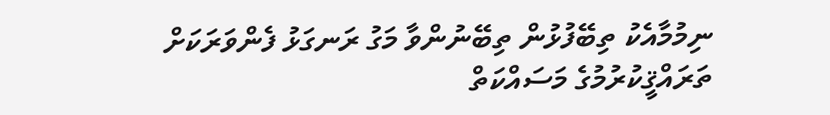ނިމުމާއެކު ތިބޭފުޅުން ތިބޭނުންވާ މަގު ރަނގަޅު ފެންވަރަކަށް ތަރައްޤީކުރުމުގެ މަސައްކަތް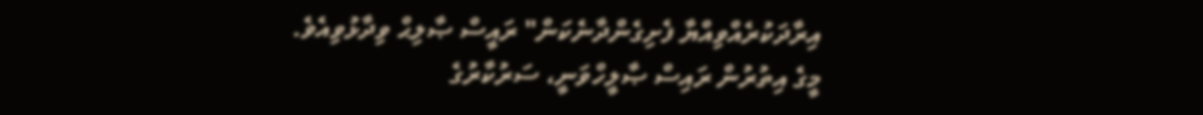އިރާދަކުރެއްވިއްޔާ ފެށިގެންދާނެކަން" ރައީސް ޞާލިޙް ވިދާޅުވިއެވެ.
މީގެ އިތުރުން ރައިސް ޞާލީހްވަނީ، ސަރުކާރުގެ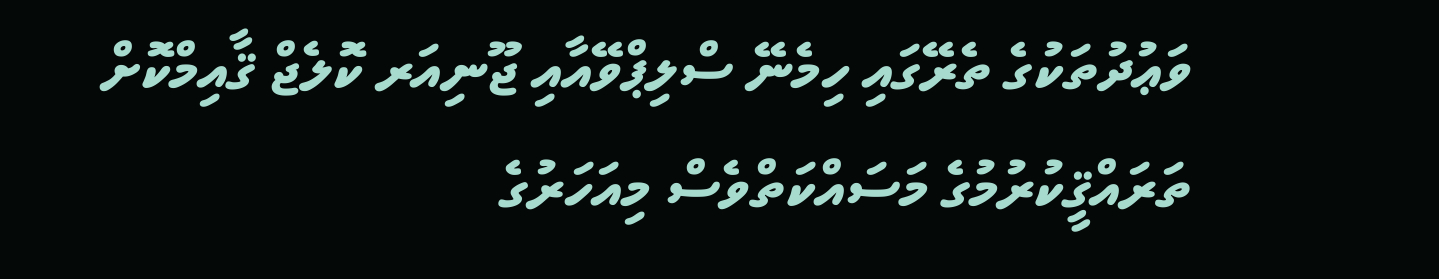ވަޢުދުތަކުގެ ތެރޭގައި ހިމެނޭ ސްލިޕްވޭއާއި ޖޫނިއަރ ކޮލެޖް ޤާއިމްކޮށް ތަރައްޤީކުރުމުގެ މަސައްކަތްވެސް މިއަހަރުގެ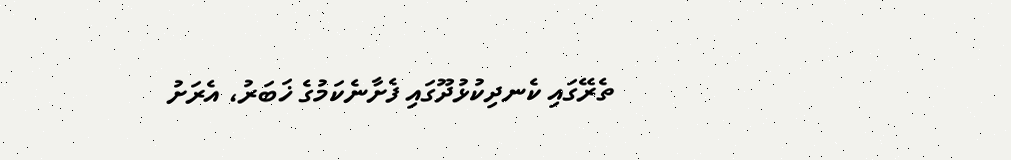ތެރޭގައި ކެނދިކުޅުދޫގައި ފެށާނެކަމުގެ ޚަބަރު، އެރަށު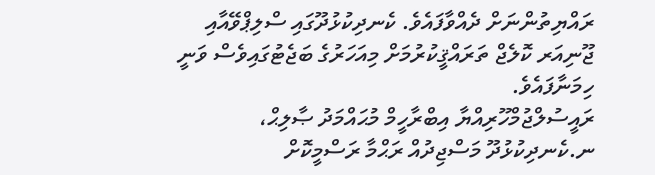ރައްޔިތުންނަށް ދެއްވާފައެވެ. ކެނދިކުޅުދޫގައި ސްލިޕްވޭއާއި ޖޫނިއަރ ކޮލެޖް ތަރައްޤީކުރުމަށް މިއަހަރުގެ ބަޖެޓުގައިވެސް ވަނީ ހިމަނާފައެވެ.
ރައީސުލްޖުމްހޫރިއްޔާ އިބްރާހީމް މުޙައްމަދު ޞާލިޙް، ނ.ކެނދިކުޅުދޫ މަސްޖިދުއް ރަޙްމާ ރަސްމީކޮށް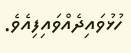ހުޅުވައިދެއްވައިފިއެވެ.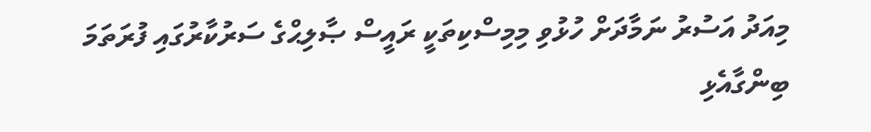މިއަދު އަސުރު ނަމާދަށް ހުޅުވި މިމިސްކިތަކީ ރައީސް ޞާލިޙްގެ ސަރުކާރުގައި ފުރަތަމަ ބިންގާއެޅި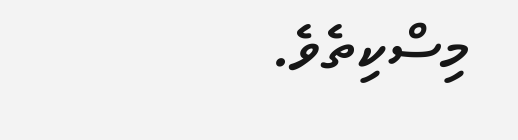މިސްކިތެވެ.